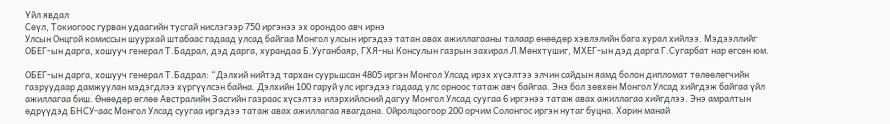Үйл явдал
Сөүл, Токиогоос гурван удаагийн тусгай нислэгээр 750 иргэнээ эх орондоо авч ирнэ
Улсын Онцгой комиссын шуурхай штабаас гадаад улсад байгаа Монгол улсын иргэдээ татан авах ажиллагааны талаар өнөөдөр хэвлэлийн бага хурал хийлээ. Мэдээллийг ОБЕГ-ын дарга, хошууч генерал Т.Бадрал, дэд дарга, хурандаа Б.Ууганбаяр, ГХЯ-ны Консулын газрын захирал Л.Мөнхтүшиг, МХЕГ-ын дэд дарга Г.Сугарбат нар өгсөн юм.

ОБЕГ-ын дарга, хошууч генерал Т.Бадрал: “Дэлхий нийтэд тархан суурьшсан 4805 иргэн Монгол Улсад ирэх хүсэлтээ элчин сайдын яамд болон дипломат төлөөлөгчийн газруудаар дамжуулан мэдэгдлээ хүргүүлсэн байна. Дэлхийн 100 гаруй улс иргэдээ гадаад улс орноос татаж авч байгаа. Энэ бол зөвхөн Монгол Улсад хийгдэж байгаа үйл ажиллагаа биш. Өнөөдөр өглөө Австралийн Засгийн газраас хүсэлтээ илэрхийлсний дагуу Монгол Улсад суугаа 6 иргэнээ татаж авах ажиллагаа хийгдлээ. Энэ амралтын өдрүүдэд БНСУ-аас Монгол Улсад суугаа иргэдээ татаж авах ажиллагаа явагдана. Ойролцоогоор 200 орчим Солонгос иргэн нутаг буцна. Харин манай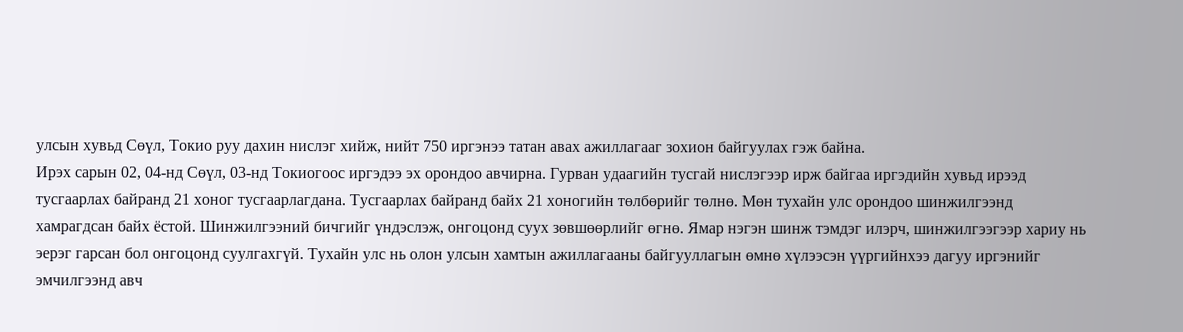улсын хувьд Сөүл, Токио руу дахин нислэг хийж, нийт 750 иргэнээ татан авах ажиллагааг зохион байгуулах гэж байна.
Ирэх сарын 02, 04-нд Сөүл, 03-нд Токиогоос иргэдээ эх орондоо авчирна. Гурван удаагийн тусгай нислэгээр ирж байгаа иргэдийн хувьд ирээд тусгаарлах байранд 21 хоног тусгаарлагдана. Тусгаарлах байранд байх 21 хоногийн төлбөрийг төлнө. Мөн тухайн улс орондоо шинжилгээнд хамрагдсан байх ёстой. Шинжилгээний бичгийг үндэслэж, онгоцонд суух зөвшөөрлийг өгнө. Ямар нэгэн шинж тэмдэг илэрч, шинжилгээгээр хариу нь эерэг гарсан бол онгоцонд суулгахгүй. Тухайн улс нь олон улсын хамтын ажиллагааны байгууллагын өмнө хүлээсэн үүргийнхээ дагуу иргэнийг эмчилгээнд авч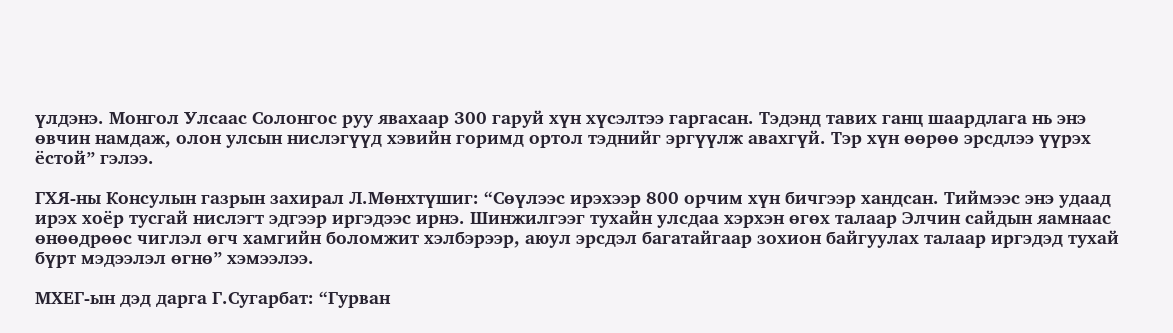үлдэнэ. Монгол Улсаас Солонгос руу явахаар 300 гаруй хүн хүсэлтээ гаргасан. Тэдэнд тавих ганц шаардлага нь энэ өвчин намдаж, олон улсын нислэгүүд хэвийн горимд ортол тэднийг эргүүлж авахгүй. Тэр хүн өөрөө эрсдлээ үүрэх ёстой” гэлээ.

ГХЯ-ны Консулын газрын захирал Л.Мөнхтүшиг: “Сөүлээс ирэхээр 800 орчим хүн бичгээр хандсан. Тиймээс энэ удаад ирэх хоёр тусгай нислэгт эдгээр иргэдээс ирнэ. Шинжилгээг тухайн улсдаа хэрхэн өгөх талаар Элчин сайдын яамнаас өнөөдрөөс чиглэл өгч хамгийн боломжит хэлбэрээр, аюул эрсдэл багатайгаар зохион байгуулах талаар иргэдэд тухай бүрт мэдээлэл өгнө” хэмээлээ.

МХЕГ-ын дэд дарга Г.Сугарбат: “Гурван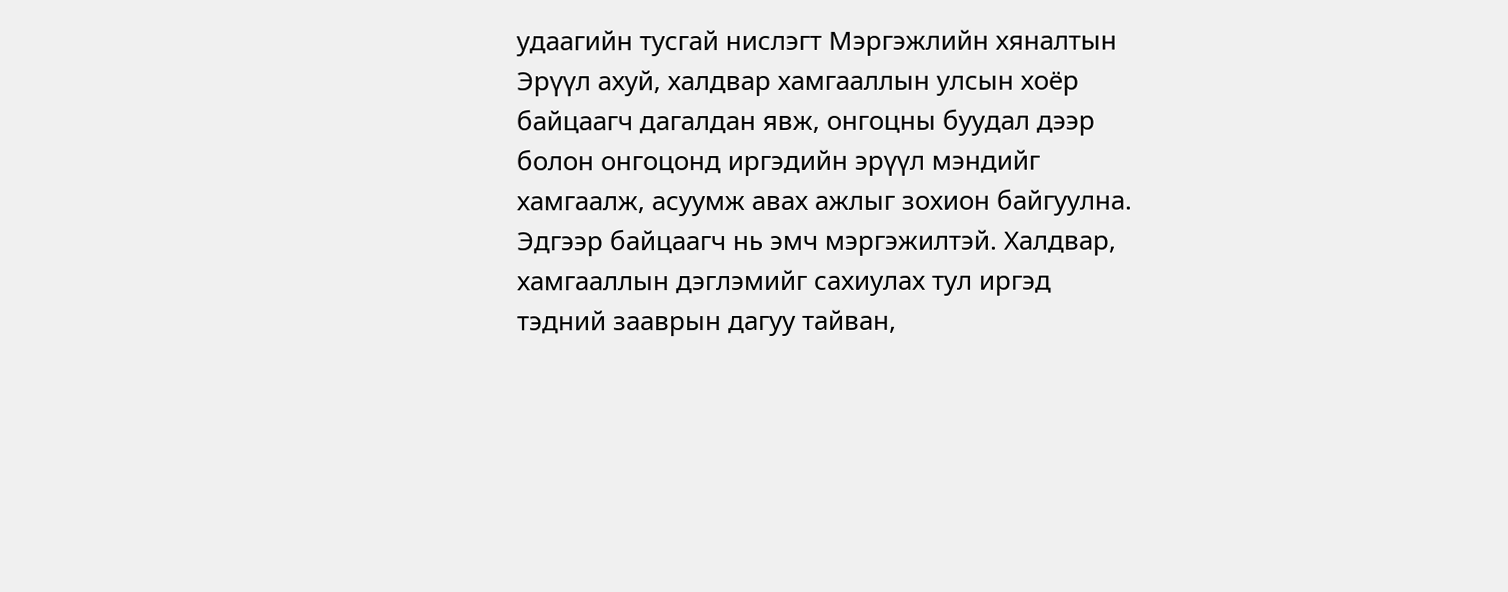удаагийн тусгай нислэгт Мэргэжлийн хяналтын Эрүүл ахуй, халдвар хамгааллын улсын хоёр байцаагч дагалдан явж, онгоцны буудал дээр болон онгоцонд иргэдийн эрүүл мэндийг хамгаалж, асуумж авах ажлыг зохион байгуулна. Эдгээр байцаагч нь эмч мэргэжилтэй. Халдвар, хамгааллын дэглэмийг сахиулах тул иргэд тэдний зааврын дагуу тайван,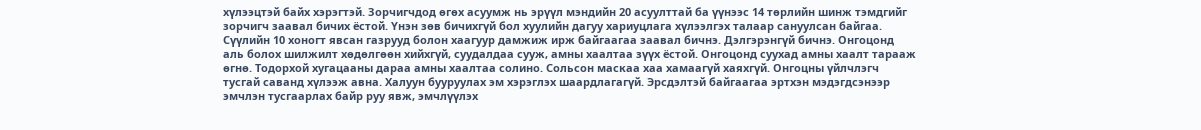хүлээцтэй байх хэрэгтэй. Зорчигчдод өгөх асуумж нь эрүүл мэндийн 20 асуулттай ба үүнээс 14 төрлийн шинж тэмдгийг зорчигч заавал бичих ёстой. Үнэн зөв бичихгүй бол хуулийн дагуу хариуцлага хүлээлгэх талаар сануулсан байгаа. Сүүлийн 10 хоногт явсан газрууд болон хаагуур дамжиж ирж байгаагаа заавал бичнэ. Дэлгэрэнгүй бичнэ. Онгоцонд аль болох шилжилт хөдөлгөөн хийхгүй, суудалдаа сууж, амны хаалтаа зүүх ёстой. Онгоцонд суухад амны хаалт тарааж өгнө. Тодорхой хугацааны дараа амны хаалтаа солино. Сольсон маскаа хаа хамаагүй хаяхгүй. Онгоцны үйлчлэгч тусгай саванд хүлээж авна. Халуун бууруулах эм хэрэглэх шаардлагагүй. Эрсдэлтэй байгаагаа эртхэн мэдэгдсэнээр эмчлэн тусгаарлах байр руу явж, эмчлүүлэх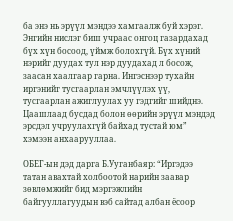ба энэ нь эрүүл мэндээ хамгаалж буй хэрэг. Энгийн нислэг биш учраас онгоц газардахад бүх хүн босоод, үймж болохгүй. Бүх хүний нэрийг дуудах тул нэр дуудахад л босож, заасан хаалгаар гарна. Ингэснээр тухайн иргэнийг тусгаарлан эмчлүүлэх үү, тусгаарлан ажиглуулах уу гэдгийг шийднэ. Цаашлаад бусдад болон өөрийн эрүүл мэндэд эрсдэл учруулахгүй байхад тустай юм” хэмээн анхаарууллаа.

ОБЕГ-ын дэд дарга Б.Ууганбаяр: “Иргэдээ татан авахтай холбоотой нарийн заавар зөвлөмжийг бид мэргэжлийн байгууллагуудын вэб сайтад албан ёсоор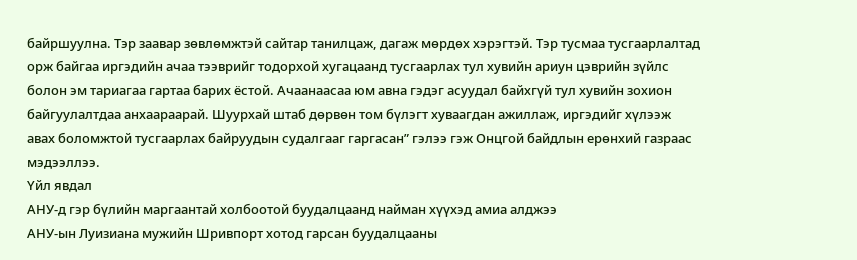байршуулна. Тэр заавар зөвлөмжтэй сайтар танилцаж, дагаж мөрдөх хэрэгтэй. Тэр тусмаа тусгаарлалтад орж байгаа иргэдийн ачаа тээврийг тодорхой хугацаанд тусгаарлах тул хувийн ариун цэврийн зүйлс болон эм тариагаа гартаа барих ёстой. Ачаанаасаа юм авна гэдэг асуудал байхгүй тул хувийн зохион байгуулалтдаа анхаараарай. Шуурхай штаб дөрвөн том бүлэгт хуваагдан ажиллаж, иргэдийг хүлээж авах боломжтой тусгаарлах байруудын судалгааг гаргасан” гэлээ гэж Онцгой байдлын ерөнхий газраас мэдээллээ.
Үйл явдал
АНУ-д гэр бүлийн маргаантай холбоотой буудалцаанд найман хүүхэд амиа алджээ
АНУ-ын Луизиана мужийн Шривпорт хотод гарсан буудалцааны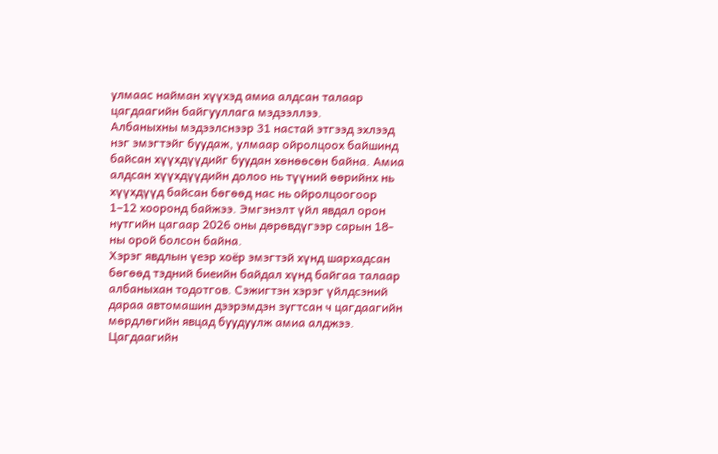улмаас найман хүүхэд амиа алдсан талаар цагдаагийн байгууллага мэдээллээ.
Албаныхны мэдээлснээр 31 настай этгээд эхлээд нэг эмэгтэйг буудаж, улмаар ойролцоох байшинд байсан хүүхдүүдийг буудан хөнөөсөн байна. Амиа алдсан хүүхдүүдийн долоо нь түүний өөрийнх нь хүүхдүүд байсан бөгөөд нас нь ойролцоогоор 1–12 хооронд байжээ. Эмгэнэлт үйл явдал орон нутгийн цагаар 2026 оны дөрөвдүгээр сарын 18-ны орой болсон байна.
Хэрэг явдлын үеэр хоёр эмэгтэй хүнд шархадсан бөгөөд тэдний биеийн байдал хүнд байгаа талаар албаныхан тодотгов. Сэжигтэн хэрэг үйлдсэний дараа автомашин дээрэмдэн зугтсан ч цагдаагийн мөрдлөгийн явцад буудуулж амиа алджээ.
Цагдаагийн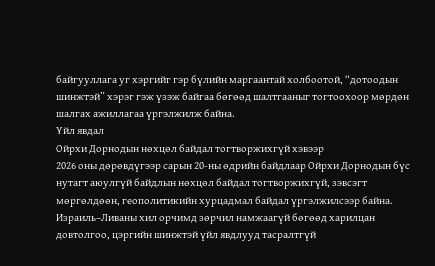байгууллага уг хэргийг гэр бүлийн маргаантай холбоотой, “дотоодын шинжтэй” хэрэг гэж үзэж байгаа бөгөөд шалтгааныг тогтоохоор мөрдөн шалгах ажиллагаа үргэлжилж байна.
Үйл явдал
Ойрхи Дорнодын нөхцөл байдал тогтворжихгүй хэвээр
2026 оны дөрөвдүгээр сарын 20-ны өдрийн байдлаар Ойрхи Дорнодын бүс нутагт аюулгүй байдлын нөхцөл байдал тогтворжихгүй, зэвсэгт мөргөлдөөн, геополитикийн хурцадмал байдал үргэлжилсээр байна.
Израиль–Ливаны хил орчимд зөрчил намжаагүй бөгөөд харилцан довтолгоо, цэргийн шинжтэй үйл явдлууд тасралтгүй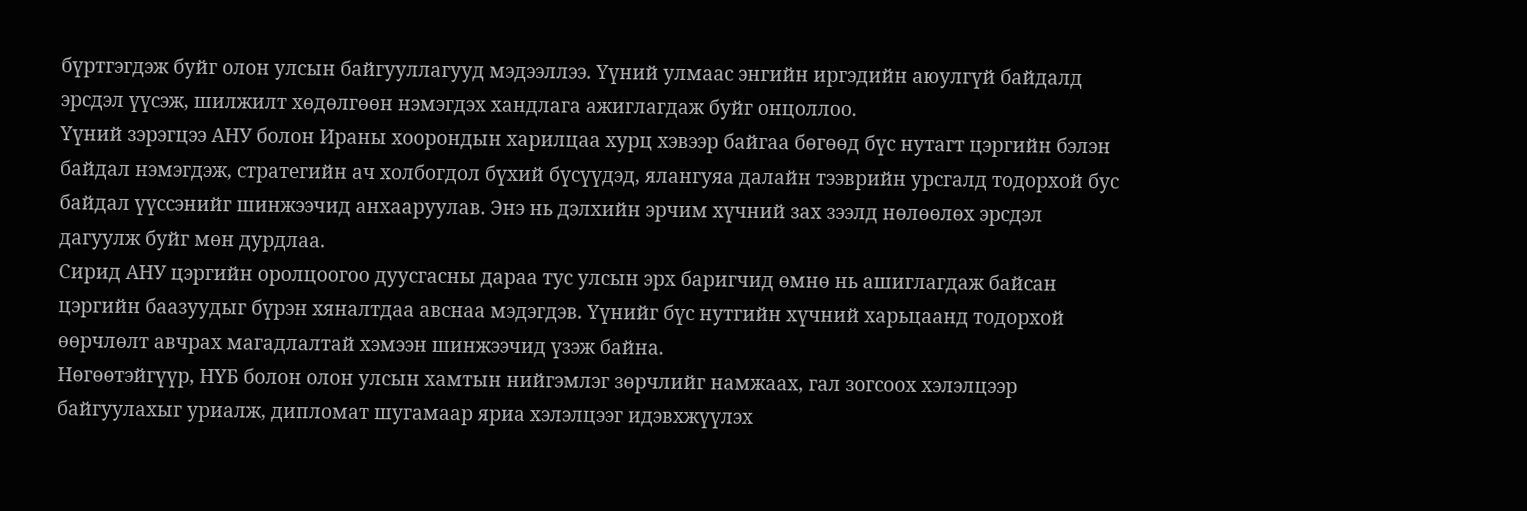бүртгэгдэж буйг олон улсын байгууллагууд мэдээллээ. Үүний улмаас энгийн иргэдийн аюулгүй байдалд эрсдэл үүсэж, шилжилт хөдөлгөөн нэмэгдэх хандлага ажиглагдаж буйг онцоллоо.
Үүний зэрэгцээ АНУ болон Ираны хоорондын харилцаа хурц хэвээр байгаа бөгөөд бүс нутагт цэргийн бэлэн байдал нэмэгдэж, стратегийн ач холбогдол бүхий бүсүүдэд, ялангуяа далайн тээврийн урсгалд тодорхой бус байдал үүссэнийг шинжээчид анхааруулав. Энэ нь дэлхийн эрчим хүчний зах зээлд нөлөөлөх эрсдэл дагуулж буйг мөн дурдлаа.
Сирид АНУ цэргийн оролцоогоо дуусгасны дараа тус улсын эрх баригчид өмнө нь ашиглагдаж байсан цэргийн баазуудыг бүрэн хяналтдаа авснаа мэдэгдэв. Үүнийг бүс нутгийн хүчний харьцаанд тодорхой өөрчлөлт авчрах магадлалтай хэмээн шинжээчид үзэж байна.
Нөгөөтэйгүүр, НҮБ болон олон улсын хамтын нийгэмлэг зөрчлийг намжаах, гал зогсоох хэлэлцээр байгуулахыг уриалж, дипломат шугамаар яриа хэлэлцээг идэвхжүүлэх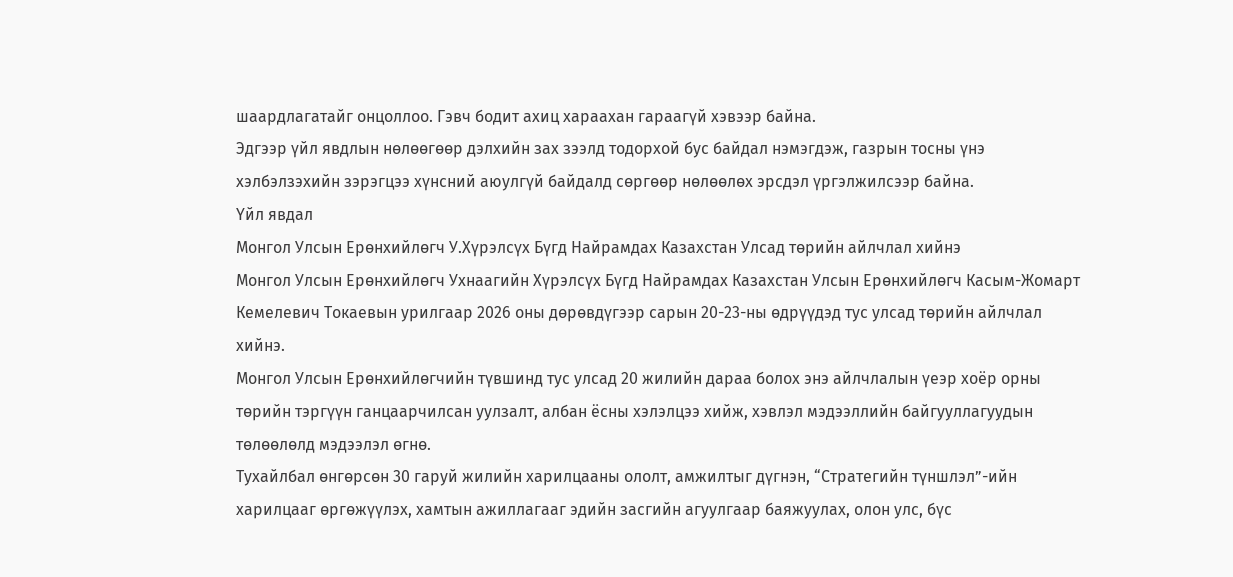шаардлагатайг онцоллоо. Гэвч бодит ахиц хараахан гараагүй хэвээр байна.
Эдгээр үйл явдлын нөлөөгөөр дэлхийн зах зээлд тодорхой бус байдал нэмэгдэж, газрын тосны үнэ хэлбэлзэхийн зэрэгцээ хүнсний аюулгүй байдалд сөргөөр нөлөөлөх эрсдэл үргэлжилсээр байна.
Үйл явдал
Монгол Улсын Ерөнхийлөгч У.Хүрэлсүх Бүгд Найрамдах Казахстан Улсад төрийн айлчлал хийнэ
Монгол Улсын Ерөнхийлөгч Ухнаагийн Хүрэлсүх Бүгд Найрамдах Казахстан Улсын Ерөнхийлөгч Касым-Жомарт Кемелевич Токаевын урилгаар 2026 оны дөрөвдүгээр сарын 20-23-ны өдрүүдэд тус улсад төрийн айлчлал хийнэ.
Монгол Улсын Ерөнхийлөгчийн түвшинд тус улсад 20 жилийн дараа болох энэ айлчлалын үеэр хоёр орны төрийн тэргүүн ганцаарчилсан уулзалт, албан ёсны хэлэлцээ хийж, хэвлэл мэдээллийн байгууллагуудын төлөөлөлд мэдээлэл өгнө.
Тухайлбал өнгөрсөн 30 гаруй жилийн харилцааны ололт, амжилтыг дүгнэн, “Стратегийн түншлэл”-ийн харилцааг өргөжүүлэх, хамтын ажиллагааг эдийн засгийн агуулгаар баяжуулах, олон улс, бүс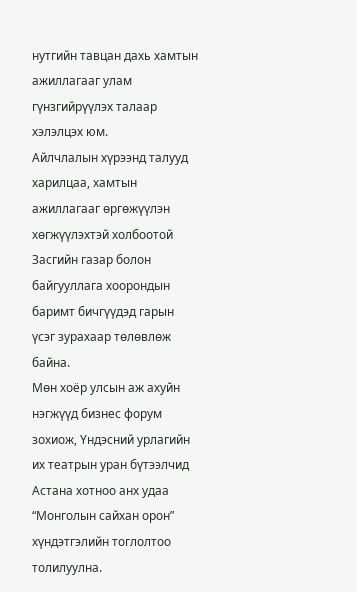нутгийн тавцан дахь хамтын ажиллагааг улам гүнзгийрүүлэх талаар хэлэлцэх юм.
Айлчлалын хүрээнд талууд харилцаа, хамтын ажиллагааг өргөжүүлэн хөгжүүлэхтэй холбоотой Засгийн газар болон байгууллага хоорондын баримт бичгүүдэд гарын үсэг зурахаар төлөвлөж байна.
Мөн хоёр улсын аж ахуйн нэгжүүд бизнес форум зохиож, Үндэсний урлагийн их театрын уран бүтээлчид Астана хотноо анх удаа “Монголын сайхан орон” хүндэтгэлийн тоглолтоо толилуулна.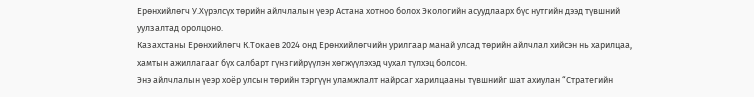Ерөнхийлөгч У.Хүрэлсүх төрийн айлчлалын үеэр Астана хотноо болох Экологийн асуудлаарх бүс нутгийн дээд түвшний уулзалтад оролцоно.
Казахстаны Ерөнхийлөгч К.Токаев 2024 онд Ерөнхийлөгчийн урилгаар манай улсад төрийн айлчлал хийсэн нь харилцаа, хамтын ажиллагааг бүх салбарт гүнзгийрүүлэн хөгжүүлэхэд чухал түлхэц болсон.
Энэ айлчлалын үеэр хоёр улсын төрийн тэргүүн уламжлалт найрсаг харилцааны түвшнийг шат ахиулан “Стратегийн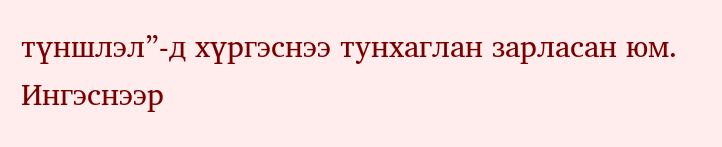түншлэл”-д хүргэснээ тунхаглан зарласан юм.
Ингэснээр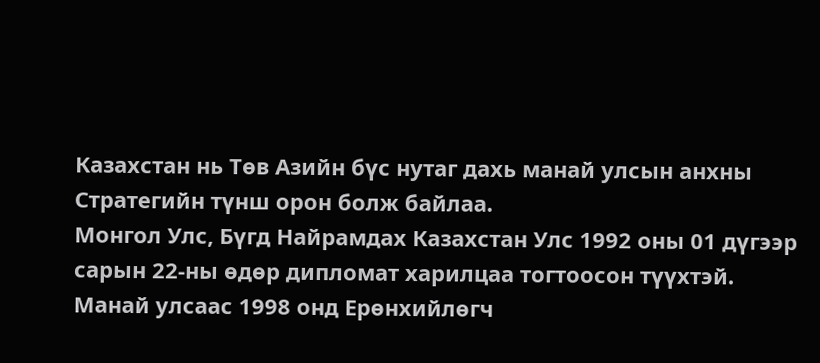Казахстан нь Төв Азийн бүс нутаг дахь манай улсын анхны Стратегийн түнш орон болж байлаа.
Монгол Улс, Бүгд Найрамдах Казахстан Улс 1992 оны 01 дүгээр сарын 22-ны өдөр дипломат харилцаа тогтоосон түүхтэй.
Манай улсаас 1998 онд Ерөнхийлөгч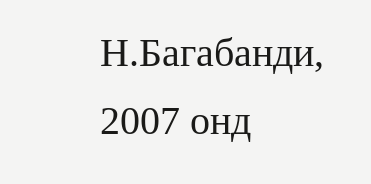Н.Багабанди, 2007 онд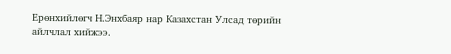Ерөнхийлөгч Н.Энхбаяр нар Казахстан Улсад төрийн айлчлал хийжээ.